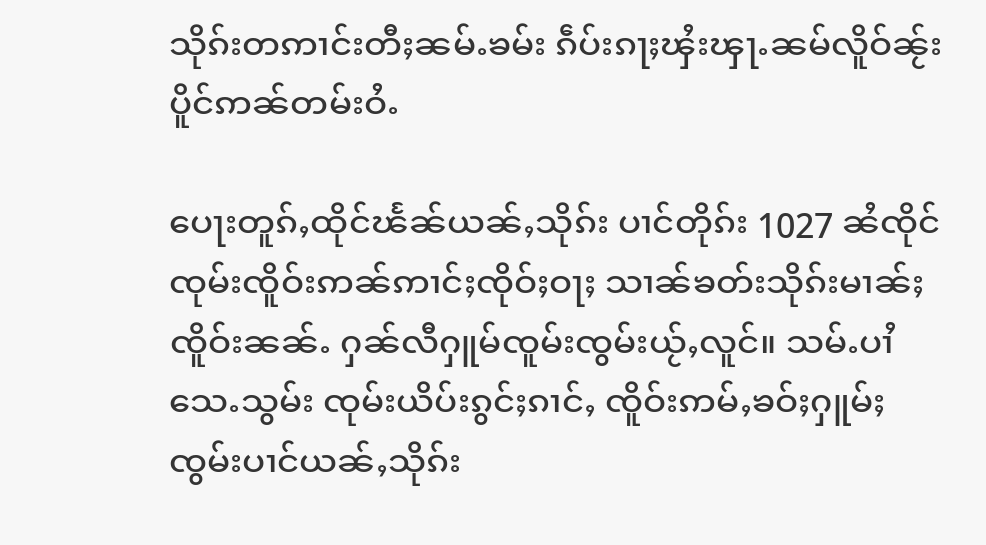သိုၵ်းတဢၢင်းတီႈၼမ်ႉၶမ်း ၵဵပ်းၵႃႈၾႆးၾႃႉၼမ်လိူဝ်ၼႂ်းပိူင်ဢၼ်တမ်းဝႆႉ

ပေႃးတူၵ်ႇထိုင်ၽႅၼ်ယၼ်ႇသိုၵ်း ပၢင်တိုၵ်း 1027 ၼႆၸိုင် ၸုမ်းၸိူဝ်းဢၼ်ဢၢင်ႈၸိုဝ်ႈဝႃႈ သၢၼ်ၶတ်းသိုၵ်းမၢၼ်ႈၸိူဝ်းၼၼ်ႉ ႁၼ်လီႁူမ်ၸူမ်းၸွမ်းယႂ်ႇလူင်။ သမ်ႉပၢႆသေႉသွမ်း ၸုမ်းယိပ်းၵွင်ႈၵၢင်ႇ ၸိူဝ်းဢမ်ႇၶဝ်ႈႁူမ်ႈၸွမ်းပၢင်ယၼ်ႇသိုၵ်း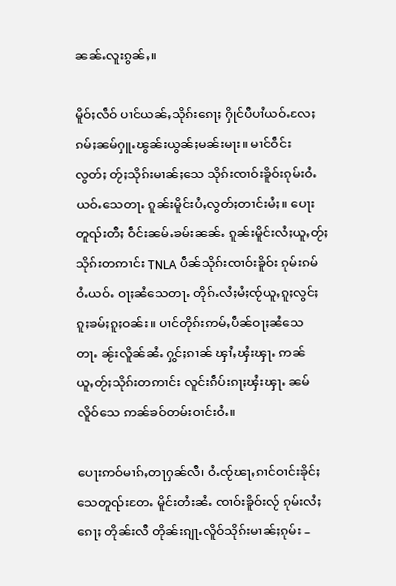ၼၼ်ႉလူးၵွၼ်ႇ။

မိူဝ်ႈလဵဝ် ပၢင်ယၼ်ႇသိုၵ်းၵေႃႈ ႁိုင်ပီပၢႆယဝ်ႉလႄႈ ၵမ်ႈၼမ်ႁူႉၽွၼ်းယွၼ်ႈမၼ်းမႃး။ မၢင်ဝဵင်းလွတ်ႈ တႂ်ႈသိုၵ်းမၢၼ်ႈသေ သိုၵ်းၸၢဝ်းၶိူဝ်းၵုမ်းဝႆႉယဝ်ႉသေတႃႉ ၵူၼ်းမိူင်းပႆႇလွတ်ႈတၢင်းမႆႈ။ ပေႃးတူၺ်းတီႈ ဝဵင်းၼမ်ႉၶမ်းၼၼ်ႉ ၵူၼ်းမိူင်းလႆႈယူႇတႂ်ႈ သိုၵ်းတဢၢင်း TNLA ပဵၼ်သိုၵ်းၸၢဝ်းၶိူဝ်း ၵုမ်းၵမ်ဝႆႉယဝ်ႉ ဝႃႈၼႆသေတႃႉ တိုၵ်ႉလႆႈမႆႈၸႂ်ယူႇၵူႈလွင်ႈ ၵူႈၶမ်ႈၵူႈဝၼ်း။ ပၢင်တိုၵ်းဢမ်ႇပဵၼ်ဝႃႈၼႆသေတႃႉ ၼႂ်းလိူၼ်ၼႆႉ ႁွင်ႈၵၢၼ် ၾၢႆႇၾႆးၾႃႉ ဢၼ်ယူႇတႂ်ႈသိုၵ်းတဢၢင်း လူင်းၵဵပ်းၵႃႈၾႆးၾႃႉ ၼမ်လိူဝ်သေ ဢၼ်ၶဝ်တမ်းဝၢင်းဝႆႉ။

ပေႃးဢဝ်မၢၵ်ႇတႃႁၼ်လီ၊ ဝႆႉၸႂ်ၽႃႇၵၢင်ဝၢင်းၶိုင်ႈသေတူၺ်းတႄႉ မိူင်းတႆးၼႆႉ ၸၢဝ်းၶိူဝ်းလႂ် ၵုမ်းလႆႈၵေႃႈ တိုၼ်းလီ တိုၼ်းၵျႃႉလိူဝ်သိုၵ်းမၢၼ်ႈၵုမ်း –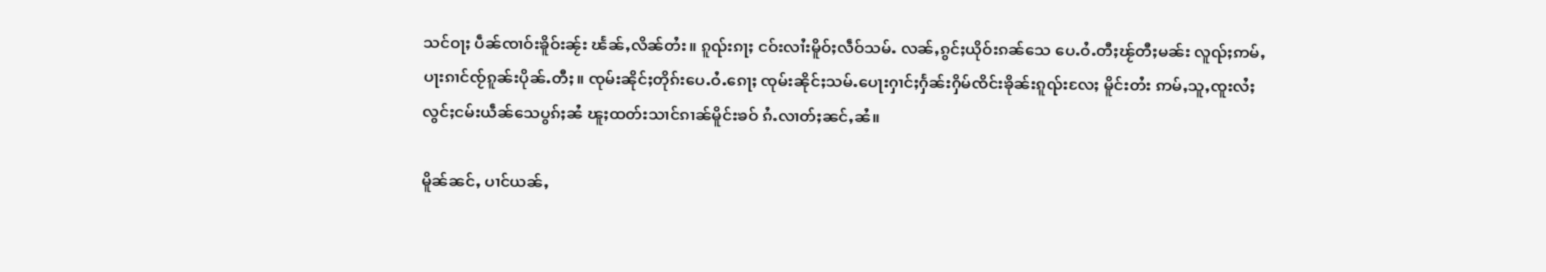သင်ဝႃႈ ပဵၼ်ၸၢဝ်းၶိူဝ်းၼႂ်း ၽႅၼ်ႇလိၼ်တႆး။ ၵူၺ်းၵႃႈ ငဝ်းလၢႆးမိူဝ်ႈလဵဝ်သမ်ႉ လၼ်ႇၵွင်ႈယိုဝ်းၵၼ်သေ ပေႉဝႆႉတီႈၽႂ်တီႈမၼ်း လူၺ်ႈဢမ်ႇပႃးၵၢင်ၸႂ်ၵူၼ်းပိုၼ်ႉတီႈ။ ၸုမ်းၼိုင်ႈတိုၵ်းပေႉဝႆႉၵေႃႈ ၸုမ်းၼိုင်ႈသမ်ႉပေႃးႁၢင်ႈႁႅၼ်းႁိမ်ၸိင်းၶိုၼ်းၵူၺ်းလႄႈ မိူင်းတႆး ဢမ်ႇသူႇၸူးလႆႈလွင်ႈငမ်းယဵၼ်သေပွၵ်ႈၼႆ ၽူႈထတ်းသၢင်ၵၢၼ်မိူင်းၶဝ် ၵႆႉလၢတ်ႈၼင်ႇၼႆ။

မိူၼ်ၼင်ႇ ပၢင်ယၼ်ႇ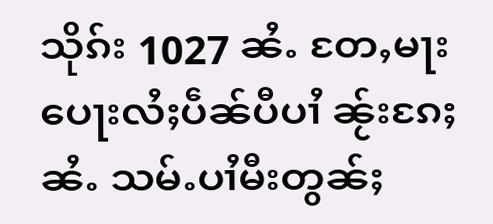သိုၵ်း 1027 ၼႆႉ တႄႇမႃးပေႃးလႆႈပဵၼ်ပီပၢႆ ၼႂ်းၵႄႈၼႆႉ သမ်ႉပၢႆမီးတွၼ်ႈ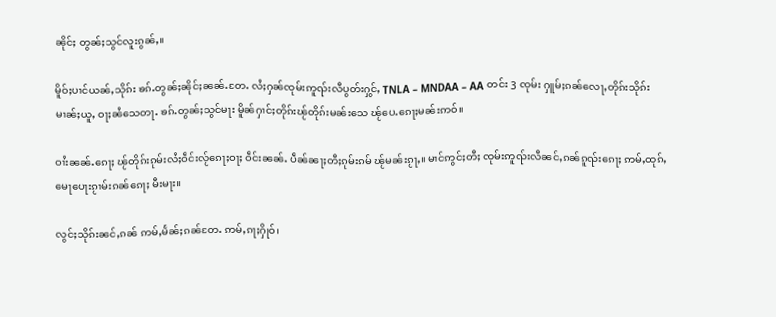ၼိုင်ႈ တွၼ်ႈသွင်လူးၵွၼ်ႇ။

မိူဝ်ႈပၢင်ယၼ်ႇသိုၵ်း ၶၵ်ႉတွၼ်ႈၼိုင်ႈၼၼ်ႉတႄႉ လႆႈႁၼ်ၸုမ်းဢူၺ်းလီပွတ်းႁွင်ႇ TNLA – MNDAA – AA တင်း 3 ၸုမ်း ႁူမ်ႈၵၼ်လေႃႇတိုၵ်းသိုၵ်းမၢၼ်ႈယူႇ ဝႃႈၼႆသေတႃႉ ၶၵ်ႉတွၼ်ႈသွင်မႃး မိူၼ်ႁၢင်ႈတိုၵ်းၽႂ်တိုၵ်းမၼ်းသေ ၽႂ်ပေႉၵေႃႈမၼ်းဢဝ်။

ဝၢႆးၼၼ်ႉၵေႃႈ ၽႂ်တိုၵ်းၵုမ်းလႆႈဝဵင်းလႂ်ၵေႃႈဝႃႈ ဝဵင်းၼၼ်ႉ ပဵၼ်ၼႃႈတီႈၵုမ်းၵမ် ၽႂ်မၼ်းၵႂႃႇ။ မၢင်ဢွင်ႈတီႈ ၸုမ်းဢူၺ်းလီၼင်ႇၵၼ်ၵူၺ်းၵေႃႈ ဢမ်ႇထုၵ်ႇမေႃပေႃးၵႂၢမ်းၵၼ်ၵေႃႈ မီးမႃး။

လွင်ႈသိုၵ်းၼင်ႇၵၼ် ဢမ်ႇမႅၼ်ႈၵၼ်တႄႉ ဢမ်ႇၵႃႈႁိုဝ်၊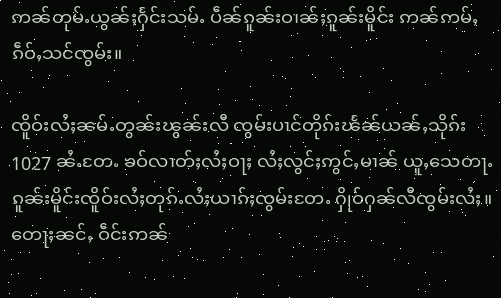ဢၼ်တုမ်ႉယွၼ်ႈႁႅင်းသမ်ႉ ပဵၼ်ၵူၼ်းဝၢၼ်ႈၵူၼ်းမိူင်း ဢၼ်ဢမ်ႇၵဵဝ်ႇသင်ၸွမ်း။

ၸိူဝ်းလႆႈၼမ်ႉတွၼ်းၽွၼ်းလီ ၸွမ်းပၢင်တိုၵ်းၽႅၼ်ယၼ်ႇသိုၵ်း 1027 ၼႆႉတႄႉ ၶဝ်လၢတ်ႈလႆႈဝႃႈ လႆႈလွင်ႈဢွင်ႇမၢၼ် ယူႇသေတႃႉ ၵူၼ်းမိူင်းၸိူဝ်းလႆႈတုၵ်ႉလႆႈယၢၵ်ႈၸွမ်းတႄႉ ႁိုဝ်ႁၼ်လီၸွမ်းလႆႈ။ တေႃႈၼင်ႇ ဝဵင်းဢၼ်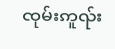ၸုမ်းဢူၺ်း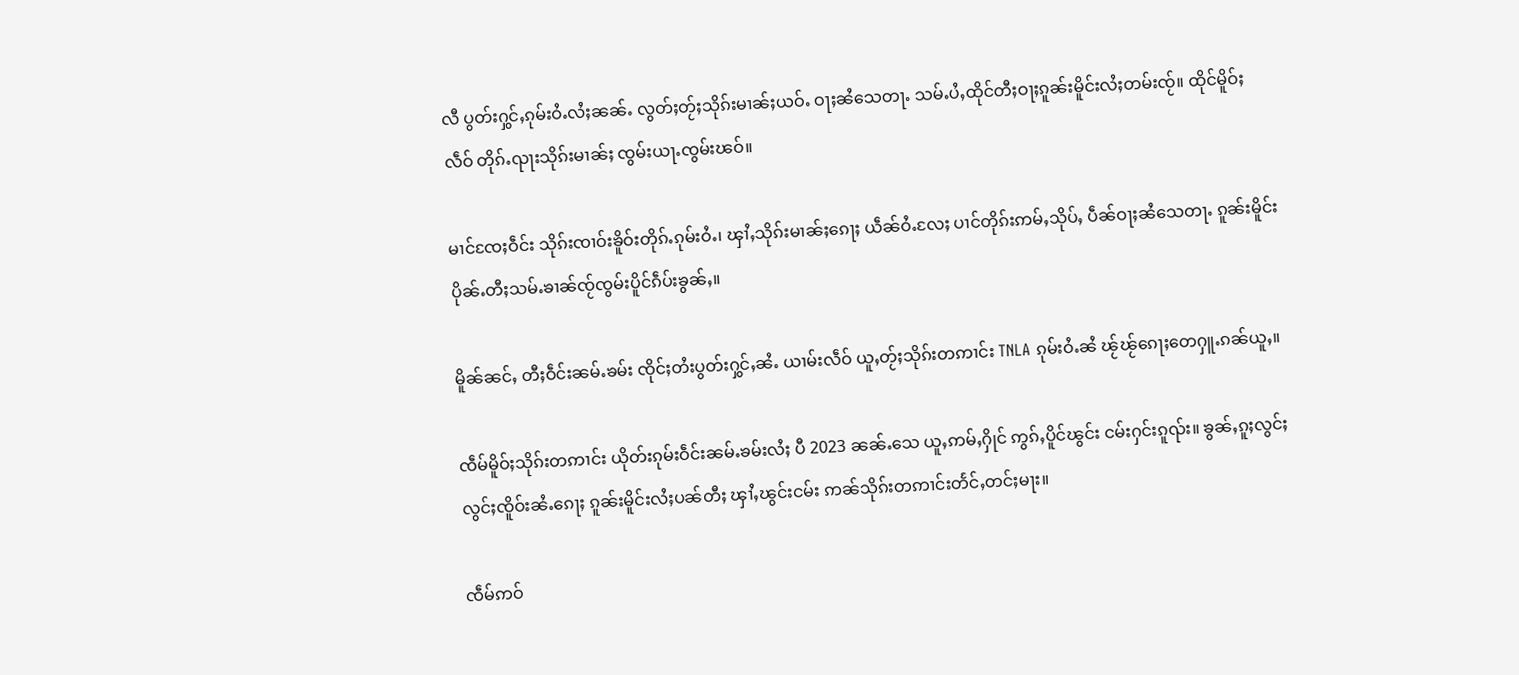လီ ပွတ်းႁွင်ႇၵုမ်းဝႆႉလႆႈၼၼ်ႉ လွတ်ႈတႂ်ႈသိုၵ်းမၢၼ်ႈယဝ်ႉ ဝႃႈၼႆသေတႃႉ သမ်ႉပႆႇထိုင်တီႈဝႃႈၵူၼ်းမိူင်းလႆႈတမ်းၸႂ်။ ထိုင်မိူဝ်ႈလဵဝ် တိုၵ်ႉၺႃးသိုၵ်းမၢၼ်ႈ ၸွမ်းယႃႉၸွမ်းၽဝ်။

မၢင်ၸႄႈဝဵင်း သိုၵ်းၸၢဝ်းၶိူဝ်းတိုၵ်ႉၵုမ်းဝႆႉ၊ ၾၢႆႇသိုၵ်းမၢၼ်ႈၵေႃႈ ယဵၼ်ဝႆႉလႄႈ ပၢင်တိုၵ်းဢမ်ႇသိုပ်ႇ ပဵၼ်ဝႃႈၼႆသေတႃႉ ၵူၼ်းမိူင်းပိုၼ်ႉတီႈသမ်ႉၶၢၼ်ၸႂ်ၸွမ်းပိူင်ၵဵပ်းၶွၼ်ႇ။

မိူၼ်ၼင်ႇ တီႈဝဵင်းၼမ်ႉၶမ်း ၸိုင်ႈတႆးပွတ်းႁွင်ႇၼႆႉ ယၢမ်းလဵဝ် ယူႇတႂ်ႈသိုၵ်းတဢၢင်း TNLA ၵုမ်းဝႆႉၼႆ ၽႂ်ၽႂ်ၵေႃႈတေႁူႉၵၼ်ယူႇ။

ၸဵမ်မိူဝ်ႈသိုၵ်းတဢၢင်း ယိုတ်းၵုမ်းဝဵင်းၼမ်ႉၶမ်းလႆႈ ပီ 2023 ၼၼ်ႉသေ ယူႇဢမ်ႇႁိုင် ဢွၵ်ႇပိူင်ၽွင်း ငမ်းႁင်းၵူၺ်း။ ၶွၼ်ႇၵူႈလွင်ႈလွင်ႈၸိူဝ်းၼႆႉၵေႃႈ ၵူၼ်းမိူင်းလႆႈပၼ်တီႈ ၾၢႆႇၽွင်းငမ်း ဢၼ်သိုၵ်းတဢၢင်းတႅင်ႇတင်ႈမႃး။

ၸဵမ်ဢဝ်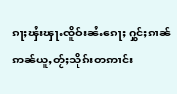ၵႃႈၾႆးၾႃႉၸိူဝ်းၼႆႉၵေႃႈ ႁွင်ႈၵၢၼ်ဢၼ်ယူႇတႂ်ႈသိုၵ်းတဢၢင်း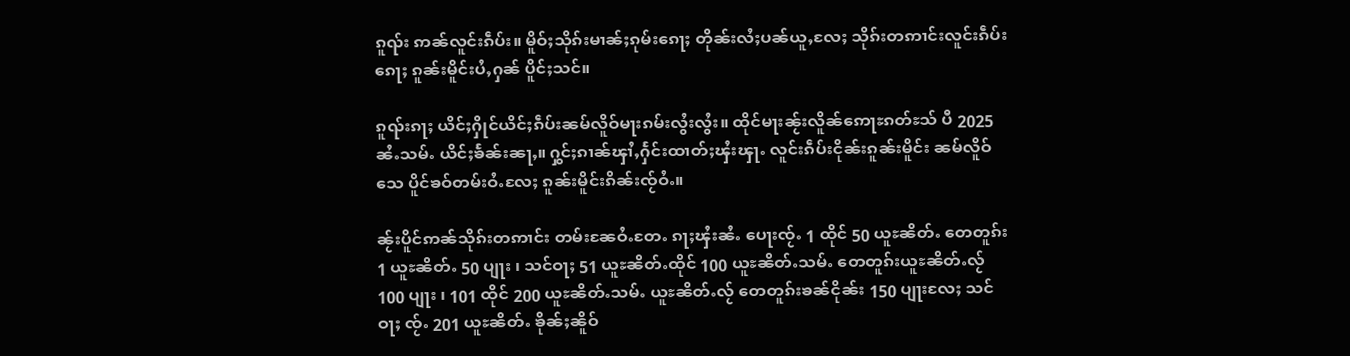ၵူၺ်း ဢၼ်လူင်းၵဵပ်း။ မိူဝ်ႈသိုၵ်းမၢၼ်ႈၵုမ်းၵေႃႈ တိုၼ်းလႆႈပၼ်ယူႇလႄႈ သိုၵ်းတဢၢင်းလူင်းၵဵပ်းၵေႃႈ ၵူၼ်းမိူင်းပႆႇႁၼ် ပိူင်ႈသင်။

ၵူၺ်းၵႃႈ ယိင်ႈႁိုင်ယိင်ႈၵဵပ်းၼမ်လိူဝ်မႃးၵမ်းလွႆးလွႆး။ ထိုင်မႃးၼႂ်းလိူၼ်ဢေႃႊၵတ်ႊသ် ပီ 2025 ၼႆႉသမ်ႉ ယိင်ႈၶႅၼ်းၼႃႇ။ ႁွင်ႈၵၢၼ်ၾၢႆႇႁႅင်းထၢတ်ႈၾႆးၾႃႉ လူင်းၵဵပ်းငိုၼ်းၵူၼ်းမိူင်း ၼမ်လိူဝ်သေ ပိူင်ၶဝ်တမ်းဝႆႉလႄႈ ၵူၼ်းမိူင်းၵိၼ်းၸႂ်ဝႆႉ။

ၼႂ်းပိူင်ဢၼ်သိုၵ်းတဢၢင်း တမ်းၼႄဝႆႉတႄႉ ၵႃႈၾႆးၼႆႉ ပေႃးၸႂ်ႉ 1 ထိုင် 50 ယူႊၼိတ်ႉ တေတူၵ်း 1 ယူႊၼိတ်ႉ 50 ပျႃး ၊ သင်ဝႃႈ 51 ယူႊၼိတ်ႉထိုင် 100 ယူႊၼိတ်ႉသမ်ႉ တေတူၵ်းယူႊၼိတ်ႉလႂ် 100 ပျႃး ၊ 101 ထိုင် 200 ယူႊၼိတ်ႉသမ်ႉ ယူႊၼိတ်ႉလႂ် တေတူၵ်းၶၼ်ငိုၼ်း 150 ပျႃးလႄႈ သင်ဝႃႈ ၸႂ်ႉ 201 ယူႊၼိတ်ႉ ၶိုၼ်ႈၼိူဝ်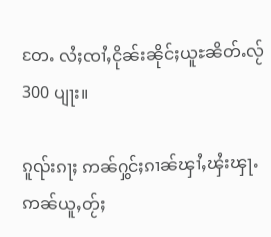တႄႉ လႆႈၸၢႆႇငိုၼ်းၼိုင်ႈယူႊၼိတ်ႉလႂ် 300 ပျႃး။

ၵူၺ်းၵႃႈ ဢၼ်ႁွင်ႈၵၢၼ်ၾၢႆႇၾႆးၾႃႉ ဢၼ်ယူႇတႂ်ႈ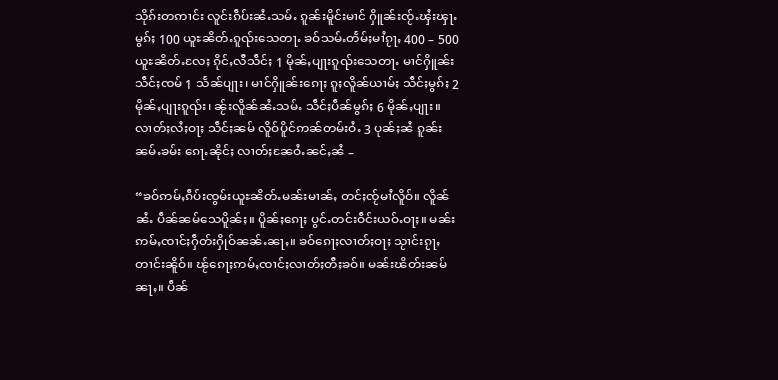သိုၵ်းတဢၢင်း လူင်းၵဵပ်းၼႆႉသမ်ႉ ၵူၼ်းမိူင်းမၢင် ႁိူၼ်းၸႂ်ႉၾႆးၾႃႉမွၵ်ႈ 100 ယူႊၼိတ်ႉၵူၺ်းသေတႃႉ ၶဝ်သမ်ႉတႅမ်ႈမၢႆၵႂႃႇ 400 – 500 ယူႊၼိတ်ႉလႄႈ ၵိုင်ႇလီသဵင်ႈ 1 မိုၼ်ႇပျႃးၵူၺ်းသေတႃႉ မၢင်ႁိူၼ်းသဵင်ႈၸမ် 1 သႅၼ်ပျႃး၊ မၢင်ႁိူၼ်းၵေႃႈ ၵူႈလိူၼ်ယၢမ်ႈ သဵင်ႈမွၵ်ႈ 2 မိုၼ်ႇပျႃးၵူၺ်း၊ ၼႂ်းလိူၼ်ၼႆႉသမ်ႉ သဵင်ႈပဵၼ်မွၵ်ႈ 6 မိုၼ်ႇပျႃး။ လၢတ်ႈလႆႈဝႃႈ သဵင်ႈၼမ် လိူဝ်ပိူင်ဢၼ်တမ်းဝႆႉ 3 ပုၼ်ႈၼႆ ၵူၼ်းၼမ်ႉၶမ်း ၵေႃႉၼိုင်ႈ လၢတ်ႈၼႄဝႆႉၼင်ႇၼႆ –

“ၶဝ်ဢမ်ႇၵဵပ်းၸွမ်းယူႊၼိတ်ႉမၼ်းမၢၼ်ႇ တင်ႈၸႂ်မၢႆလိူဝ်။ လိူၼ်ၼႆႉ ပဵၼ်ၼမ်သေပိူၼ်ႈ။ ပိူၼ်ႈၵေႃႈ ပွင်ႉတင်းဝဵင်းယဝ်ႉဝႃႈ။ မၼ်းဢမ်ႇၸၢင်ႈႁဵတ်းႁိုဝ်ၼၼ်ႉၼႃႇ။ ၶဝ်ၵေႃႈလၢတ်ႈဝႃႈ သႂၢင်းၵႂႃႇတၢင်းၼိူဝ်။ ၽႂ်ၵေႃႈဢမ်ႇၸၢင်ႈလၢတ်ႈတီႈၶဝ်။ မၼ်းၽိတ်းၼမ်ၼႃႇ။ ပဵၼ်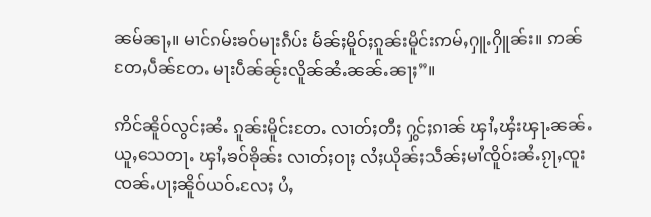ၼမ်ၼႃႇ။ မၢင်ၵမ်းၶဝ်မႃးၵဵပ်း မႅၼ်ႈမိူဝ်ႈၵူၼ်းမိူင်းဢမ်ႇႁူႉႁိူၼ်း။ ဢၼ်တႄႇပဵၼ်တႄႉ မႃးပဵၼ်ၼႂ်းလိူၼ်ၼႆႉၼၼ်ႉၼႃႈ”။

ဢိင်ၼိူဝ်လွင်ႈၼႆႉ ၵူၼ်းမိူင်းတႄႉ လၢတ်ႈတီႈ ႁွင်ႈၵၢၼ် ၾၢႆႇၾႆးၾႃႉၼၼ်ႉယူႇသေတႃႉ ၾၢႆႇၶဝ်ၶိုၼ်း လၢတ်ႈဝႃႈ လႆႈယိုၼ်ႈသဵၼ်ႈမၢႆၸိူဝ်းၼႆႉၵႂႃႇၸူးၸၼ်ႉပႃႈၼိူဝ်ယဝ်ႉလႄႈ ပႆႇ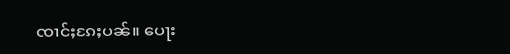ၸၢင်ႈၵႄႈပၼ်။ ပေႃး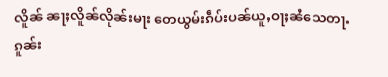လိူၼ် ၼႃႈလိူၼ်လိုၼ်းမႃး တေယွမ်းၵဵပ်းပၼ်ယူႇဝႃႈၼႆသေတႃႉ ၵူၼ်း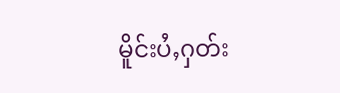မိူင်းပႆႇႁတ်း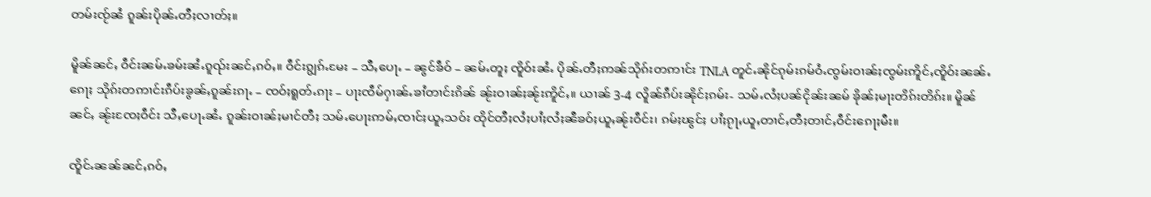တမ်းၸႂ်ၼႆ ၵူၼ်းပိုၼ်ႉတီႈလၢတ်ႈ။

မိူၼ်ၼင်ႇ ဝဵင်းၼမ်ႉၶမ်းၼႆႉၵူၺ်းၼင်ႇၵဝ်ႇ။ ဝဵင်းၵျွၵ်ႉမႄး – သီႇပေႃႉ – ၼွင်ၶဵဝ် – ၼမ်ႉတူႈ ၸိူဝ်းၼႆႉ ပိုၼ်ႉတီႈဢၼ်သိုၵ်းတဢၢင်း TNLA တူင်ႉၼိုင်ၵုမ်းၵမ်ဝႆႉၸွမ်းဝၢၼ်ႈၸွမ်းဢိူင်ႇၸိူဝ်းၼၼ်ႉၵေႃႈ သိုၵ်းတဢၢင်းၵဵပ်းၶွၼ်ႇၵူၼ်းၵႃႉ – ၸဝ်ႈရူတ်ႉၵႃး – ပႃးၸဵမ်ႁၢၼ်ႉၶၢႆတၢင်းၵိၼ် ၼႂ်းဝၢၼ်ႈၼႂ်းဢိူင်ႇ။ ယၢၼ် 3-4 လိူၼ်ၵဵပ်းၼိုင်ႈၵမ်း- သမ်ႉလႆႈပၼ်ငိုၼ်းၼမ် ၶိုၼ်ႈမႃးတိၵ်းတိၵ်း။ မိူၼ်ၼင်ႇ ၼႂ်းၸႄႈဝဵင်း သီႇပေႃႉၼႆႉ ၵူၼ်းဝၢၼ်ႈမၢင်တီႈ သမ်ႉပေႃးဢမ်ႇၸၢင်ႈယူႇသဝ်း ထိုင်တီႈလႆႈပၢႆႈလႆႈၼီၶဝ်ႈယူႇၼႂ်းဝဵင်း၊ ၵမ်ႈၽွင်ႈ ပၢႆႈၵႂႃႇယူႇတၢင်ႇတီႈတၢင်ႇဝဵင်းၵေႃႈမီး။

ၸိူင်ႉၼၼ်ၼင်ႇၵဝ်ႇ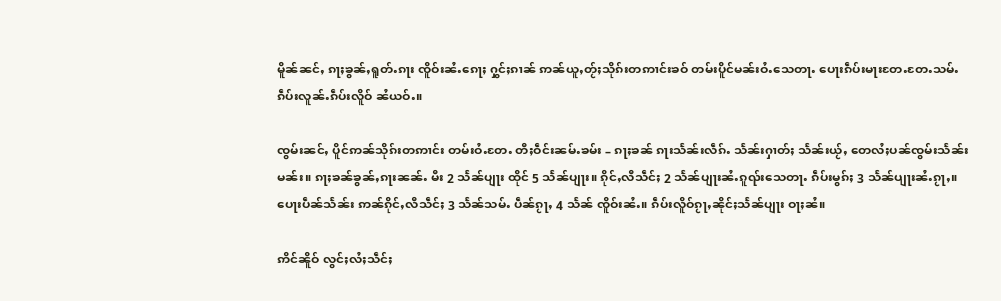မိူၼ်ၼင်ႇ ၵႃႈၶွၼ်ႇရူတ်ႉၵႃး ၸိူဝ်းၼႆႉၵေႃႈ ႁွင်ႈၵၢၼ် ဢၼ်ယူႇတႂ်ႈသိုၵ်းတဢၢင်းၶဝ် တမ်းပိူင်မၼ်းဝႆႉသေတႃႉ ပေႃးၵဵပ်းမႃးတႄႉတႄႉသမ်ႉ ၵဵပ်းလူၼ်ႉၵဵပ်းလိူဝ် ၼႆယဝ်ႉ။

ၸွမ်းၼင်ႇ ပိူင်ဢၼ်သိုၵ်းတဢၢင်း တမ်းဝႆႉတႄႉ တီႈဝဵင်းၼမ်ႉၶမ်း – ၵႃႈၶၼ် ၵႃးသႅၼ်းလဵၵ်ႉ သႅၼ်းႁၢတ်ႈ သႅၼ်းယႂ်ႇ တေလႆႈပၼ်ၸွမ်းသႅၼ်းမၼ်း။ ၵႃႈၶၼ်ၶွၼ်ႇၵႃးၼၼ်ႉ မီး 2 သႅၼ်ပျႃး ထိုင် 5 သႅၼ်ပျႃး။ ၵိုင်ႇလီသဵင်ႈ 2 သႅၼ်ပျႃးၼႆႉၵူၺ်းသေတႃႉ ၵဵပ်းမွၵ်ႈ 3 သႅၼ်ပျႃးၼႆႉၵႂႃႇ။ ပေႃးပဵၼ်သႅၼ်း ဢၼ်ၵိုင်ႇလီသဵင်ႈ 3 သႅၼ်သမ်ႉ ပဵၼ်ၵႂႃႇ 4 သႅၼ် ၸိူဝ်းၼႆႉ။ ၵဵပ်းလိူဝ်ၵႂႃႇၼိုင်ႈသႅၼ်ပျႃး ဝႃႈၼႆ။

ဢိင်ၼိူဝ် လွင်ႈလႆႈသဵင်ႈ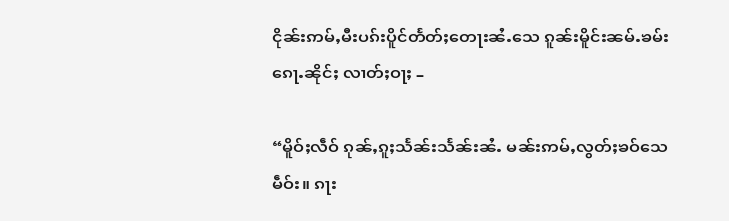ငိုၼ်းဢမ်ႇမီးပၵ်းပိူင်တႅတ်ႈတေႃးၼႆႉသေ ၵူၼ်းမိူင်းၼမ်ႉၶမ်း ၵေႃႉၼိုင်ႈ လၢတ်ႈဝႃႈ –

“မိူဝ်ႈလဵဝ် ၵုၼ်ႇၵူႈသႅၼ်းသႅၼ်းၼႆႉ မၼ်းဢမ်ႇလွတ်ႈၶဝ်သေမဵဝ်း။ ၵႃး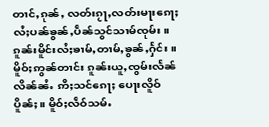တၢင်ႇၵုၼ်ႇ လတ်းၵႂႃႇလတ်းမႃးၵေႃႈ လႆႈပၼ်ၶွၼ်ႇပဵၼ်သွင်သၢမ်ၸုမ်း။ ၵူၼ်းမိူင်းလႆႈၶၢမ်ႇတၢမ်ႇၶွၼ်ႇႁႅင်း။ မိူဝ်ႈဢွၼ်တၢင်း ၵူၼ်းယူႇၸွမ်းလႅၼ်လိၼ်ၼႆႉ ဢီႈသင်ၵေႃႈ ပေႃးလိူဝ်ပိူၼ်ႈ။ မိူဝ်ႈလဵဝ်သမ်ႉ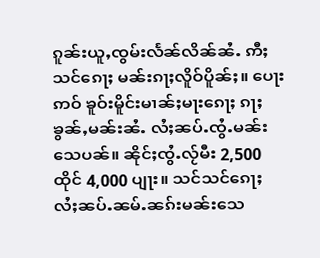ၵူၼ်းယူႇၸွမ်းလႅၼ်လိၼ်ၼႆႉ ဢီႈသင်ၵေႃႈ မၼ်းၵႃႈလိူဝ်ပိူၼ်ႈ။ ပေႃးဢဝ် ၶူဝ်းမိူင်းမၢၼ်ႈမႃးၵေႃႈ ၵႃႈၶွၼ်ႇမၼ်းၼႆႉ လႆႈၼပ်ႉၸွႆႉမၼ်းသေပၼ်။ ၼိုင်ႈၸွႆႉလႂ်မီး 2,500 ထိုင် 4,000 ပျႃး။ သင်သင်ၵေႃႈ လႆႈၼပ်ႉၼမ်ႉၼၵ်းမၼ်းသေ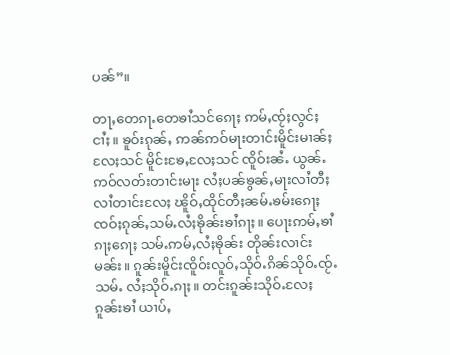ပၼ်”။

တႃႇတေၵႃႉတေၶၢႆသင်ၵေႃႈ ဢမ်ႇၸႂ်ႈလွင်ႈငၢႆႈ။ ၶူဝ်းၵုၼ်ႇ ဢၼ်ဢဝ်မႃးတၢင်းမိူင်းမၢၼ်ႈလႄႈသင် မိူင်းၶႄႇလႄႈသင် ၸိူဝ်းၼႆႉ ယွၼ်ႉဢဝ်လတ်းတၢင်းမႃး လႆႈပၼ်ၶွၼ်ႇမႃးလၢႆတီႈလၢႆတၢင်းလႄႈ ၽိူဝ်ႇထိုင်တီႈၼမ်ႉၶမ်းၵေႃႈ ၸဝ်ႈၵုၼ်ႇသမ်ႉလႆႈၶိုၼ်းၶၢႆၵႃႈ။ ပေႃးဢမ်ႇၶၢႆၵႃႈၵေႃႈ သမ်ႉဢမ်ႇလႆႈၶိုၼ်း တိုၼ်းလၢင်းမၼ်း။ ၵူၼ်းမိူင်းၸိူဝ်းလူဝ်ႇသိုဝ်ႉၵိၼ်သိုဝ်ႉၸႂ်ႉသမ်ႉ လႆႈသိုဝ်ႉၵႃႈ။ တင်းၵူၼ်းသိုဝ်ႉလႄႈ ၵူၼ်းၶၢႆ ယၢပ်ႇ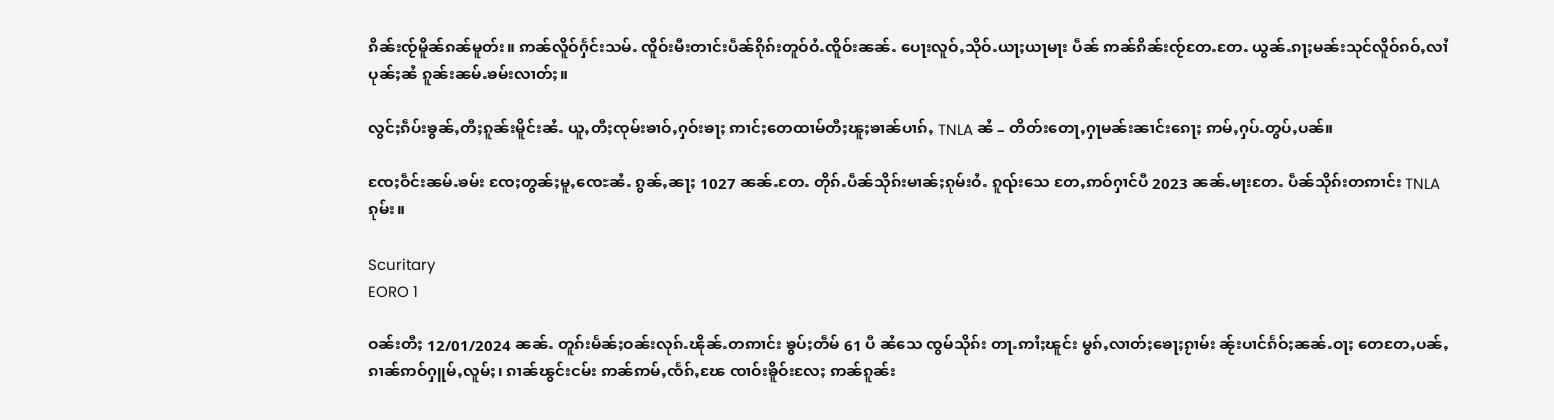ၵိၼ်းၸႂ်မိူၼ်ၵၼ်မူတ်း။ ဢၼ်လိူဝ်ႁႅင်းသမ်ႉ ၸိူဝ်းမီးတၢင်းပဵၼ်ၵိုၵ်းတူဝ်ဝႆႉၸိူဝ်းၼၼ်ႉ ပေႃးလူဝ်ႇသိုဝ်ႉယႃႈယႃမႃး ပဵၼ် ဢၼ်ၵိၼ်းၸႂ်တႄႉတႄႉ ယွၼ်ႉၵႃႈမၼ်းသုင်လိူဝ်ၵဝ်ႇလၢႆပုၼ်ႈၼႆ ၵူၼ်းၼမ်ႉၶမ်းလၢတ်ႈ။

လွင်ႈၵဵပ်းၶွၼ်ႇတီႈၵူၼ်းမိူင်းၼႆႉ ယူႇတီႈၸုမ်းၶၢဝ်ႇႁဝ်းၶႃႈ ဢၢင်ႈတေထၢမ်တီႈၽူႈၶၢၼ်ပၢၵ်ႇ TNLA ၼႆ – တိတ်းတေႃႇႁႃမၼ်းၼၢင်းၵေႃႈ ဢမ်ႇႁပ်ႉတွပ်ႇပၼ်။

ၸႄႈဝဵင်းၼမ်ႉၶမ်း ၸႄႈတွၼ်ႈမူႇၸေႊၼႆႉ ၵွၼ်ႇၼႃႈ 1027 ၼၼ်ႉတႄႉ တိုၵ်ႉပဵၼ်သိုၵ်းမၢၼ်ႈၵုမ်းဝႆႉ ၵူၺ်းသေ တႄႇဢဝ်ႁၢင်ပီ 2023 ၼၼ်ႉမႃးတႄႉ ပဵၼ်သိုၵ်းတဢၢင်း TNLA ၵုမ်း။

Scuritary
EORO 1

ဝၼ်းတီႈ 12/01/2024 ၼၼ်ႉ တူၵ်းမႅၼ်ႈဝၼ်းလုၵ်ႉၽိုၼ်ႉတဢၢင်း ၶွပ်ႈတဵမ် 61 ပီ ၼႆသေ ၸွမ်သိုၵ်း တႃႉဢၢႆႈၽူင်း မွၵ်ႇလၢတ်ႈၶေႃႈၵႂၢမ်း ၼႂ်းပၢင်ၵႅဝ်ႈၼၼ်ႉဝႃႈ တေတႄႇပၼ်ႇ ၵၢၼ်ဢဝ်ႁူမ်ႇလူမ်ႈ၊ ၵၢၼ်ၽွင်းငမ်း ဢၼ်ဢမ်ႇၸႅၵ်ႇၽႄ ၸၢဝ်းၶိူဝ်းလႄႈ ဢၼ်ၵူၼ်း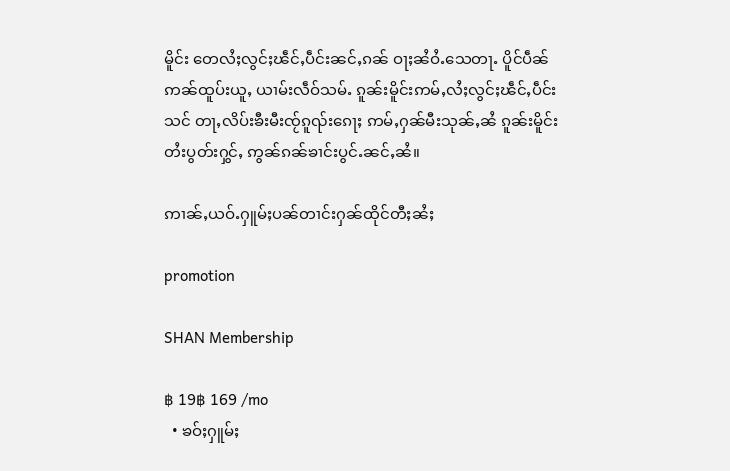မိူင်း တေလႆႈလွင်ႈၽဵင်ႇပဵင်းၼင်ႇၵၼ် ဝႃႈၼႆဝႆႉသေတႃႉ ပိူင်ပဵၼ်ဢၼ်ထူပ်းယူႇ ယၢမ်းလဵဝ်သမ်ႉ ၵူၼ်းမိူင်းဢမ်ႇလႆႈလွင်ႈၽဵင်ႇပဵင်းသင် တႃႇလိပ်းၶီးမီးၸႂ်ၵူၺ်းၵေႃႈ ဢမ်ႇႁၼ်မီးသုၼ်ႇၼႆ ၵူၼ်းမိူင်းတႆးပွတ်းႁွင်ႇ ဢွၼ်ၵၼ်ၶၢင်းပွင်ႉၼင်ႇၼႆ။

ဢၢၼ်ႇယဝ်ႉႁူမ်ႈပၼ်တၢင်းႁၼ်ထိုင်တီႈၼႆႈ

promotion

SHAN Membership

฿ 19฿ 169 /mo
  • ၶဝ်ႈႁူမ်ႈ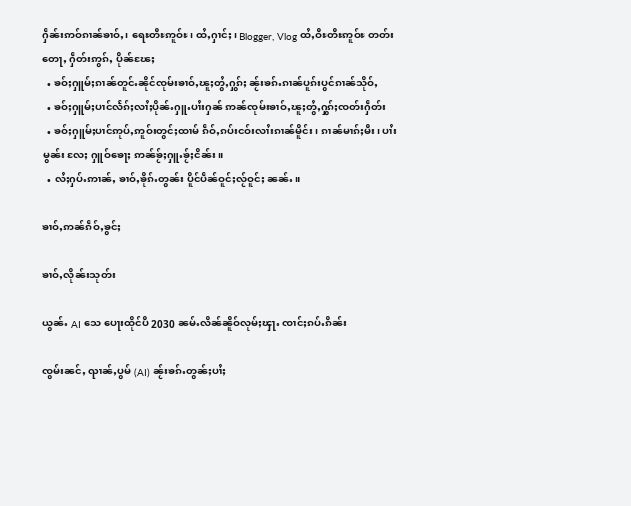ႁဵၼ်းဢဝ်ၵၢၼ်ၶၢဝ်ႇ၊ ရေႊတီႊဢူဝ်ႊ၊ ထႆႇႁၢင်ႈ၊ Blogger, Vlog ထႆႇဝီႊတီႊဢူဝ်ႊ တတ်းတေႃႇ ႁဵတ်းဢွၵ်ႇ ပိုၼ်ၽႄႈ
  • ၶဝ်ႈႁူမ်ႈၵၢၼ်တူင်ႉၼိုင်ၸုမ်းၶၢဝ်ႇၽူႈတွႆႇႁွၵ်ႈ ၼႂ်းၶၵ်ႉၵၢၼ်ပူၵ်းပွင်ၵၢၼ်သိုဝ်ႇ
  • ၶဝ်ႈႁူမ်ႈပၢင်လႅၵ်ႈလၢႆႈပိုၼ်ႉႁူႉပၢႆးႁၼ် ဢၼ်ၸုမ်းၶၢဝ်ႇၽူႈတွႆႇႁွၵ်ႈၸတ်းႁဵတ်း
  • ၶဝ်ႈႁူမ်ႈပၢင်ဢုပ်ႇဢူဝ်းတွင်ႈထၢမ် ၵဵဝ်ႇၵပ်းငဝ်းလၢႆးၵၢၼ်မိူင်း၊ ၵၢၼ်မၢၵ်ႈမီး၊ ပၢႆးမွၼ်း လႄႈ ႁူဝ်ၶေႃႈ ဢၼ်ၶႂ်ႈႁူႉၶႂ်ႈငိၼ်း။
  • လႆႈႁပ်ႉဢၢၼ်ႇ ၶၢဝ်ႇၶိုၵ်ႉတွၼ်း ပိူင်ပဵၼ်ဝူင်ႈလႂ်ဝူင်ႈ ၼၼ်ႉ။

ၶၢဝ်ႇဢၼ်ၵဵဝ်ႇၶွင်ႈ

ၶၢဝ်ႇလိုၼ်းသုတ်း

ယွၼ်ႉ AI သေ ပေႃးထိုင်ပီ 2030 ၼမ်ႉလိၼ်ၼိူဝ်လုမ်ႈၾႃႉ ၸၢင်ႈၵပ်ႉၵိၼ်း

ၸွမ်းၼင်ႇ ၺၢၼ်ႇပွမ် (AI) ၼႂ်းၶၵ်ႉတွၼ်ႈပၢႆႈ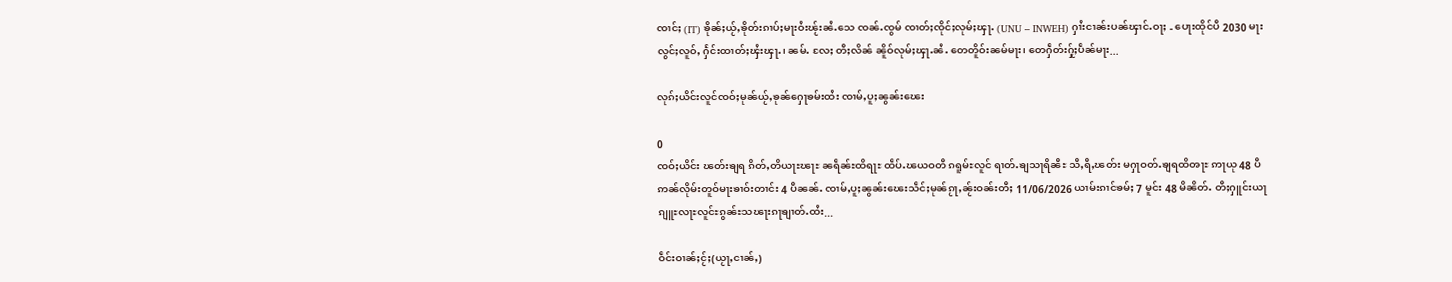ၸၢင်ႈ (IT) ၶိုၼ်ႈယႂ်ႇၶိုတ်းၵၢပ်ႈမႃးဝႆးၽႂ်းၼႆႉသေ ၸၼ်ႉၸွမ် ၸၢတ်ႈၸိုင်ႈလုမ်ႈၾႃႉ (UNU – INWEH) ႁၢႆးငၢၼ်းပၼ်ၾၢင်ႉဝႃႈ - ပေႃးထိုင်ပီ 2030 မႃး လွင်ႈလူဝ်ႇ ႁႅင်းထၢတ်ႈၾႆးၾႃႉ၊ ၼမ်ႉ လႄႈ တီႈလိၼ် ၼိူဝ်လုမ်ႈၾႃႉၼႆႉ တေတိူဝ်းၼမ်မႃး၊ တေႁဵတ်းႁႂ်ႈပဵၼ်မႃး...

လုၵ်ႈယိင်းလူင်ၸဝ်ႈမုၼ်ယႂ်ႇၶုၼ်ႁေႃၶမ်းထႆး ၸၢမ်ႇပူႈၼွၼ်းၽေး

0
ၸဝ်ႈယိင်း ၽတ်းၶျရ ၵိတ်ႇတိယႃႊၽႃႊ ၼရဵၼ်ႊထိရႃႊ ထဵပ်ႉၽယဝတီ ၵရူမ်ႊလူင် ရၢတ်ႉၶျသႃရိၼီႊ သီႇရီႇၽတ်း မႁႃဝတ်ႉၶျရထိၻႃႊ ဢႃယု 48 ပီ ဢၼ်လိုမ်းတူဝ်မႃးၶၢဝ်းတၢင်း 4 ပီၼၼ်ႉ ၸၢမ်ႇပူႈၼွၼ်းၽေးသဵင်ႈမုၼ်ၵႂႃႇၼႂ်းဝၼ်းတီႈ 11/06/2026 ယၢမ်းၵၢင်ၶမ်ႈ 7 မူင်း 48 မိၼိတ်ႉ တီႈႁူင်းယႃ ၵျူႊလႃႊလူင်ႊၵွၼ်ႊသၽႃးၵႃၶျၢတ်ႉထႆး...

ဝဵင်းဝၢၼ်ႈငႂ်ႈ(ယႂႃႇငၢၼ်ႇ)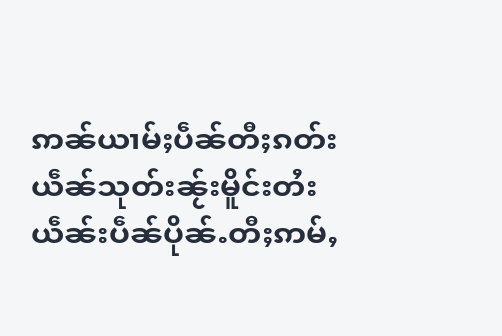ဢၼ်ယၢမ်ႈပဵၼ်တီႈၵတ်းယဵၼ်သုတ်းၼႂ်းမိူင်းတႆး ယဵၼ်းပဵၼ်ပိုၼ်ႉတီႈဢမ်ႇ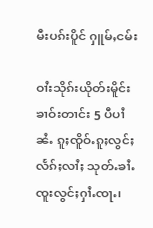မီးပၵ်းပိူင် ႁူမ်ႇငမ်း

ဝၢႆးသိုၵ်းယိုတ်းမိူင်းၶၢဝ်းတၢင်း 5 ပီပၢႆၼႆႉ ၵူႈၸိူဝ်ႉၵူႈလွင်ႈလႅၵ်ႈလၢႆႈ သုတ်ႉၶၢႆႉၸူးလွင်ႈႁၢႆႉၸႃႉ၊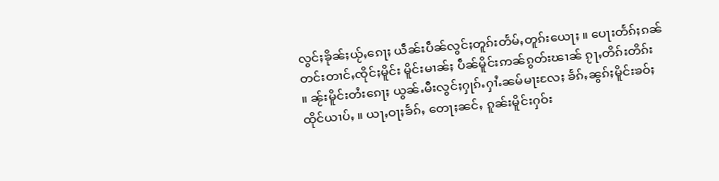လွင်ႈၶိုၼ်ႈယႂ်ႇၵေႃႈ ယဵၼ်းပဵၼ်လွင်ႈတူၵ်းတႅမ်ႇတူၵ်းယေႃႈ ။ ပေႃးတႅၵ်ႈၵၼ်တင်းတၢင်ႇၸိုင်ႈမိူင်း မိူင်းမၢၼ်ႈ ပဵၼ်မိူင်းဢၼ်ၵွတ်းၽၢၼ် ၵႂႃႇတိၵ်းတိၵ်း ။ ၼႂ်းမိူင်းတႆးၵေႃႈ ယွၼ်ႉမီးလွင်ႈႁုၵ်ႉႁၢႆႉၼမ်မႃးလႄႈ ၶႅၵ်ႇၼွၵ်ႈမိူင်းၶဝ်ႈထိုင်ယၢပ်ႇ ။ ယႃႇဝႃႈၶႅၵ်ႇ တေႃႈၼင်ႇ ၵူၼ်းမိူင်းႁဝ်း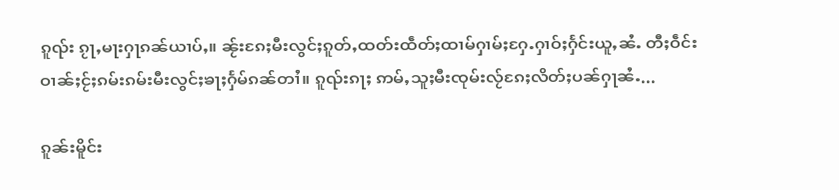ၵူၺ်း ၵႂႃႇမႃးႁႃၵၼ်ယၢပ်ႇ။ ၼႂ်းၵႄႈမီးလွင်ႈၵူတ်ႇထတ်းထဵတ်ႈထၢမ်ႁၢမ်ႈႁႄႉႁၢဝ်ႈႁႅင်းယူႇၼႆႉ တီႈဝဵင်းဝၢၼ်ႈငႂ်ႈၵမ်းၵမ်းမီးလွင်ႈၶႃႈႁႅမ်ၵၼ်တၢႆ။ ၵူၺ်းၵႃႈ ဢမ်ႇသူႈမီးၸုမ်းလႂ်ၵႄႈလိတ်ႈပၼ်ႁႃၼႆႉ...

ၵူၼ်းမိူင်း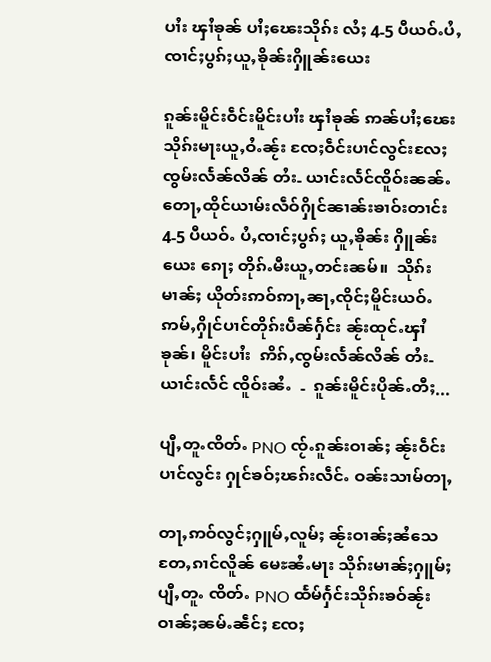ပၢႆး ၾၢႆၶုၼ် ပၢႆႈၽေးသိုၵ်း လႆႈ 4-5 ပီယဝ်ႉပႆႇၸၢင်ႈပွၵ်ႈယူႇၶိုၼ်းႁိူၼ်းယေး

ၵူၼ်းမိူင်းဝဵင်းမိူင်းပၢႆး ၾၢႆၶုၼ် ဢၼ်ပၢႆႈၽေးသိုၵ်းမႃးယူႇဝႆႉၼႂ်း ၸႄႈဝဵင်းပၢင်လွင်းလႄႈ ၸွမ်းလႅၼ်လိၼ် တႆး- ယၢင်းလႅင်ၸိူဝ်းၼၼ်ႉ  တေႃႇထိုင်ယၢမ်းလဵဝ်ႁိုင်ၼၢၼ်းၶၢဝ်းတၢင်း 4-5 ပီယဝ်ႉ ပႆႇၸၢင်ႈပွၵ်ႈ ယူႇၶိုၼ်း ႁိူၼ်းယေး ၵေႃႈ တိုၵ်ႉမီးယူႇတင်းၼမ်။  သိုၵ်းမၢၼ်ႈ ယိုတ်းဢဝ်ဢႃႇၼႃႇၸိုင်ႈမိူင်းယဝ်ႉဢမ်ႇႁိုင်ပၢင်တိုၵ်းပဵၼ်ႁႅင်း ၼႂ်းထုင်ႉၾၢႆၶုၼ်၊ မိူင်းပၢႆး  ဢိၵ်ႇၸွမ်းလႅၼ်လိၼ် တႆး- ယၢင်းလႅင် ၸိူဝ်းၼႆႉ  -  ၵူၼ်းမိူင်းပိုၼ်ႉတီႈ...

ပျီႇတူႉၸိတ်ႉ PNO ၸႂ်ႉၵူၼ်းဝၢၼ်ႈ ၼႂ်းဝဵင်းပၢင်လွင်း ႁုင်ၶဝ်ႈၽၵ်းလဵင်ႉ ဝၼ်းသၢမ်တႃႇ

တႃႇဢဝ်လွင်ႈႁူမ်ႇလူမ်ႈ ၼႂ်းဝၢၼ်ႈၼႆသေ တႄႇၵၢင်လိူၼ် မေႊၼႆႉမႃး သိုၵ်းမၢၼ်ႈႁူမ်ႈ ပျီႇတူႉ ၸိတ်ႉ PNO ထႅမ်ႁႅင်းသိုၵ်းၶဝ်ၼႂ်းဝၢၼ်ႈၼမ်ႉၼဵင်ႈ ၸႄႈ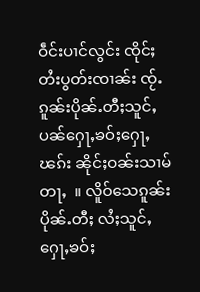ဝဵင်းပၢင်လွင်း ၸိုင်ႈတႆးပွတ်းၸၢၼ်း ၸႂ်ႉၵူၼ်းပိုၼ်ႉတီႈသူင်ႇပၼ်ႁေႃႇၶဝ်ႈႁေႃႇၽၵ်း ၼိုင်ႈဝၼ်းသၢမ်တႃႇ  ။ လိူဝ်သေၵူၼ်းပိုၼ်ႉတီႈ လႆႈသူင်ႇႁေႃႇၶဝ်ႈ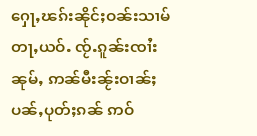ႁေႃႇၽၵ်းၼိုင်ႈဝၼ်းသၢမ်တႃႇယဝ်ႉ ၸႂ်ႉၵူၼ်းၸၢႆးၼုမ်ႇ ဢၼ်မီးၼႂ်းဝၢၼ်ႈပၼ်ႇပုတ်ႈၵၼ် ဢဝ်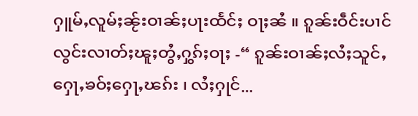ႁူမ်ႇလူမ်ႈၼႂ်းဝၢၼ်ႈပႃးထႅင်ႈ ဝႃႈၼႆ ။ ၵူၼ်းဝဵင်းပၢင်လွင်းလၢတ်ႈၽူႈတွႆႇႁွၵ်ႈဝႃႈ -“ ၵူၼ်းဝၢၼ်ႈလႆႈသူင်ႇႁေႃႇၶဝ်ႈႁေႃႇၽၵ်း ၊ လႆႈႁုင်...